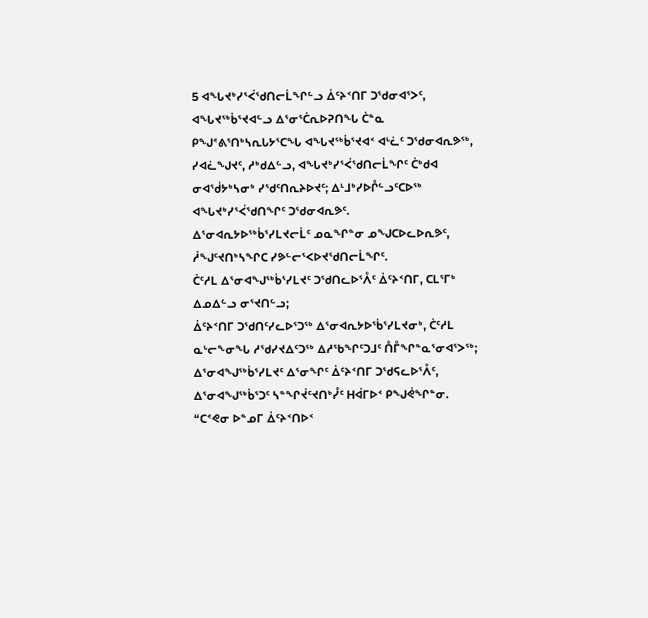5 ᐊᖓᔪᒃᓯᕐᐹᖁᑎᓕᒫᖏᓪᓗ ᐄᑦᔨᑉᑎᒥ ᑐᖁᓂᐊᕐᐳᑦ, ᐊᖓᔪᖅᑳᕐᔪᐊᓪᓗ ᐃᕐᓂᕐᑖᕆᐅᕈᑎᖓ ᑖᓐᓇ ᑭᖑᕝᕕᕐᑎᒃᓴᕆᒐᔭᕐᑕᖓ ᐊᖓᔪᖅᑳᕐᔪᐊᑉ ᐊᒡᓛᑦ ᑐᖁᓂᐊᕆᕗᖅ, ᓯᐊᓛᖑᔪᑦ, ᓱᒃᑯᐃᓪᓗ, ᐊᖓᔪᒃᓯᕐᐹᖁᑎᓕᒫᖏᑦ ᑖᒃᑯᐊ ᓂᐊᖂᔭᒃᓴᓂᒃ ᓯᖁᑦᑎᕆᔨᐅᔪᑦ; ᐃᒻᒧᒃᓯᐅᒊᓪᓗᑦᑕᐅᖅ ᐊᖓᔪᒃᓯᕐᐹᖁᑎᖏᑦ ᑐᖁᓂᐊᕆᕗᑦ.
ᐃᕐᓂᐊᕆᔭᐅᖅᑳᕐᓯᒪᔪᓕᒫᑦ ᓄᓇᖏᓐᓂ ᓄᖑᑕᐅᓚᐅᕆᕗᑦ, ᓲᖑᑦᔪᑎᒃᓴᖏᑕ ᓯᕗᓪᓕᕐᐸᐅᔪᖁᑎᓕᒫᖏᑦ.
ᑖᑦᓱᒪ ᐃᕐᓂᐊᖑᖅᑳᕐᓯᒪᔪᑦ ᑐᖁᑎᓚᐅᕐᐰᑦ ᐄᑦᔨᑉᑎᒥ, ᑕᒪᕐᒥᒃ ᐃᓄᐃᓪᓗ ᓂᕐᔪᑎᓪᓗ;
ᐄᑦᔨᑉᑎᒥ ᑐᖁᑎᑦᓯᓚᐅᕐᑐᖅ ᐃᕐᓂᐊᕆᔭᐅᖄᕐᓯᒪᔪᓂᒃ, ᑖᑦᓱᒪ ᓇᒡᓕᖕᓂᖓ ᓱᖁᓯᔪᐃᑦᑐᖅ ᐃᓱᖃᖏᑦᑐᒧᑦ ᑍᒤᖏᓐᓇᕐᓂᐊᕐᐳᖅ;
ᐃᕐᓂᐊᖑᖅᑳᕐᓯᒪᔪᑦ ᐃᕐᓂᖏᑦ ᐄᑦᔨᑉᑎᒥ ᑐᖁᕋᓚᐅᕐᐰᑦ, ᐃᕐᓂᐊᖑᖅᑳᕐᑐᑦ ᓴᓐᖏᔫᑦᔪᑎᒃᓮᑦ ᕼᐋᒥᐅᑉ ᑭᖑᕚᖏᓐᓂ.
“ᑕᕝᕙᓂ ᐅᓐᓄᒥ ᐄᑦᔨᑉᑎᐅᑉ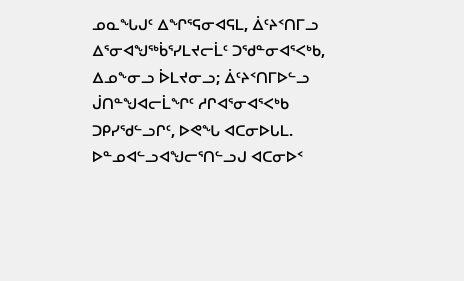ᓄᓇᖓᒍᑦ ᐃᖏᕐᕋᓂᐊᕋᒪ, ᐄᑦᔨᑉᑎᒥᓗ ᐃᕐᓂᐊᖑᖅᑳᕐᓯᒪᔪᓕᒫᑦ ᑐᖁᓐᓂᐊᕐᐸᒃᑲ, ᐃᓄᖕᓂᓗ ᐆᒪᔪᓂᓗ; ᐄᑦᔨᑉᑎᒥᐅᓪᓗ ᒎᑎᓐᖑᐊᓕᒫᖏᑦ ᓱᒋᐊᕐᓂᐊᕐᐸᒃᑲ ᑐᑭᓯᖁᓪᓗᒋᑦ, ᐅᕙᖓ ᐊᑕᓂᐅᒐᒪ.
ᐅᓐᓄᐊᓪᓗᐊᖑᓕᕐᑎᓪᓗᒍ ᐊᑕᓂᐅᑉ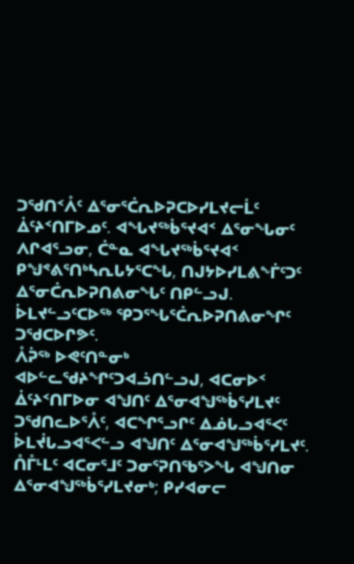ᑐᖁᑎᑉᐰᑦ ᐃᕐᓂᕐᑖᕆᐅᕈᑕᐅᓯᒪᔪᓕᒫᑦ ᐄᑦᔨᑉᑎᒥᐅᓄᑦ. ᐊᖓᔪᖅᑳᕐᔪᐊᑉ ᐃᕐᓂᖓᓂᑦ ᐱᒋᐊᕐᓗᓂ, ᑖᓐᓇ ᐊᖓᔪᖅᑳᕐᔪᐊᑉ ᑭᖑᕝᕕᕐᑎᒃᓴᕆᒐᔭᕐᑕᖓ, ᑎᒍᔭᐅᓯᒪᕕᖕᒦᑦᑐᑦ ᐃᕐᓂᑖᕆᐅᕈᑎᕕᓂᖓᑦ ᑎᑭᓪᓗᒍ. ᐆᒪᔪᓪᓗᑦᑕᐅᖅ ᕿᑐᕐᖓᕐᑖᕆᐅᕈᑎᕕᓂᖏᑦ ᑐᖁᑕᐅᒋᕗᑦ.
ᐰᕉᖅ ᐅᕙᑦᑎᓐᓂᒃ ᐊᐅᓪᓚᖁᔨᖏᑦᑐᐊᓘᑎᓪᓗᒍ, ᐊᑕᓂᐅᑉ ᐄᑦᔨᑉᑎᒥᐅᓂ ᐊᖑᑎᑦ ᐃᕐᓂᐊᖑᖅᑳᕐᓯᒪᔪᑦ ᑐᖁᑎᓚᐅᕐᐰᑦ, ᐊᑕᖏᕐᓗᒋᑦ ᐃᓅᒐᓗᐊᕐᐸᑦ ᐆᒪᔫᒐᓗᐊᕐᐸᓪᓗ ᐊᖑᑎᑦ ᐃᕐᓂᐊᖑᖅᑳᕐᓯᒪᔪᑦ. ᑍᒤᒻᒪᑦ ᐊᑕᓂᕐᒧᑦ ᑐᓂᕐᕈᑎᖃᕐᐳᖓ ᐊᖑᑎᓂ ᐃᕐᓂᐊᖑᖅᑳᕐᓯᒪᔪᓂᒃ; ᑭᓯᐊᓂᓕ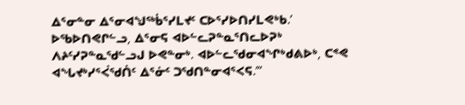ᐃᕐᓂᓐᓂ ᐃᕐᓂᐊᖑᖅᑳᕐᓯᒪᔪᑦ ᑕᐅᕐᓯᐅᑎᓯᒪᕙᒃᑲ.’
ᐅᖃᐅᑎᕙᒋᓪᓗ, ᐃᕐᓂᕋ ᐊᐅᓪᓚᕈᓐᓇᕐᑎᓚᐅᕈᒃ ᐱᔨᑦᓯᕈᓐᓇᖁᓪᓗᒍ ᐅᕙᓐᓂᒃ. ᐊᐅᓪᓚᖁᓂᐊᖏᒃᑯᕕᐅᒃ, ᑕᕝᕙ ᐊᖓᔪᒃᓯᕐᐹᖁᑏᑦ ᐃᕐᓃᑦ ᑐᖁᑎᓐᓂᐊᕐᐸᕋ.’”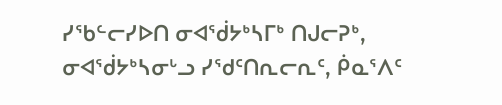ᓯᖃᓪᓕᓯᐅᑎ ᓂᐊᖂᔭᒃᓴᒥᒃ ᑎᒍᓕᕈᒃ, ᓂᐊᖂᔭᒃᓴᓂᒡᓗ ᓯᖁᑦᑎᕆᓕᕆᑦ, ᑮᓇᕐᐱᑦ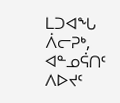ᒪᑐᐊᖓ ᐲᓕᕈᒃ, ᐊᓐᓄᕌᑎᑦ ᐱᐅᔪᑦ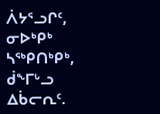ᐲᔭᕐᓗᒋᑦ, ᓂᐅᒃᑭᒃ ᓴᖅᑭᑎᒃᑭᒃ, ᑰᖕᒥᒡᓗ ᐃᑳᓕᕆᑦ.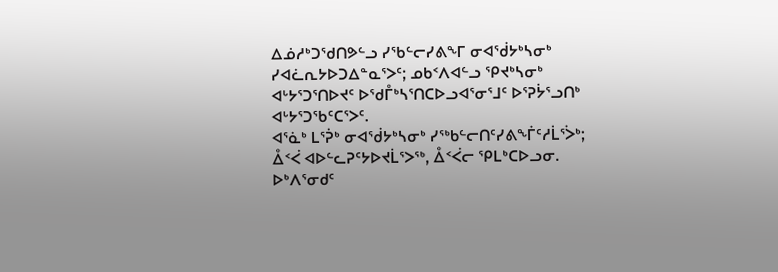ᐃᓅᓱᒃᑐᖁᑎᕗᓪᓗ ᓯᖃᓪᓕᓯᕕᖕᒥ ᓂᐊᖂᔭᒃᓴᓂᒃ ᓯᐊᓛᕆᔭᐅᑐᐃᓐᓇᕐᐳᑦ; ᓄᑲᑉᐱᐊᓪᓗ ᕿᔪᒃᓴᓂᒃ ᐊᒡᔭᕐᑐᕐᑎᐅᔪᑦ ᐅᖁᒤᒃᓴᕐᑎᑕᐅᓗᐊᕐᓂᕐᒧᑦ ᐅᕐᕈᔮᕐᓗᑎᒃ ᐊᒡᔭᕐᑐᖃᑦᑕᕐᐳᑦ.
ᐊᕐᓈᒃ ᒪᕐᕉᒃ ᓂᐊᖂᔭᒃᓴᓂᒃ ᓯᖅᑲᓪᓕᑎᑦᓯᕕᖕᒦᑦᓱᒫᕐᐴᒃ; ᐂᑉᐹ ᐊᐅᓪᓚᕈᑦᔭᐅᔪᒫᕐᐳᖅ, ᐂᑉᐹᓕ ᕿᒪᒃᑕᐅᓗᓂ.
ᐅᒃᐱᕐᓂᑯᑦ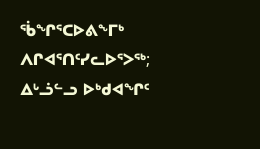ᖄᖏᕐᑕᐅᕕᖕᒥᒃ ᐱᒋᐊᕐᑎᑦᓯᓚᐅᕐᐳᖅ; ᐃᒡᓘᓪᓗ ᐅᒃᑯᐊᖏᑦ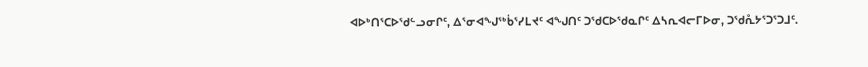ᐊᐅᒃᑎᕐᑕᐅᖁᓪᓗᓂᒋᑦ, ᐃᕐᓂᐊᖑᖅᑳᕐᓯᒪᔪᑦ ᐊᖑᑎᑦ ᑐᖁᑕᐅᖁᓇᒋᑦ ᐃᓴᕆᐊᓕᒥᐅᓂ, ᑐᖁᕅᔭᕐᑐᕐᑐᒧᑦ.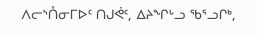ᐱᓕᔅᑍᓂᒥᐅᑦ ᑎᒍᕚᑦ, ᐃᔨᖏᒡᓗ ᖃᕐᓗᒋᒃ,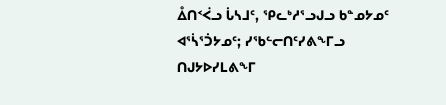ᐂᑎᑉᐹᓗ ᒑᓴᒧᑦ, ᕿᓚᒃᓱᕐᓗᒍᓗ ᑲᓐᓄᔭᓄᑦ ᐊᕐᓵᕐᑑᔭᓄᑦ; ᓯᖃᓪᓕᑎᑦᓯᕕᖕᒥᓗ ᑎᒍᔭᐅᓯᒪᕕᖕᒥ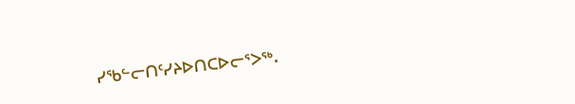ᓯᖃᓪᓕᑎᑦᓯᔨᐅᑎᑕᐅᓕᕐᐳᖅ.